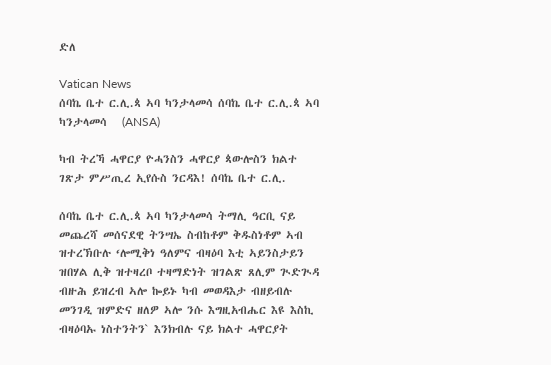ድለ

Vatican News
ሰባኬ ቤተ ር.ሊ.ጳ ኣባ ካንታላመሳ ሰባኬ ቤተ ር.ሊ.ጳ ኣባ ካንታላመሳ   (ANSA)

ካብ ትረኻ ሓዋርያ ዮሓንስን ሓዋርያ ጳውሎስን ክልተ ገጽታ ምሥጢረ ኢየሱስ ንርዳእ! ሰባኬ ቤተ ር.ሊ.

ሰባኬ ቤተ ር.ሊ.ጳ ኣባ ካንታላመሳ ትማሊ ዓርቢ ናይ መጨረሻ መሰናደዊ ትንሣኤ ስብከቶም ቅዱስነቶም ኣብ ዝተረኽቡሉ ‘ሎሚቅነ ዓለምና ብዛዕባ እቲ ኣይንስታይን ዝበሃል ሊቅ ዝተዛረቦ ተዛማድነት ዝገልጽ ጸሊም ጒድጒዳ ብዙሕ ይዝረብ ኣሎ ኰይኑ ካብ መወዳእታ ብዘይብሉ መንገዲ ዝምድና ዘለዎ ኣሎ ንሱ እግዚአብሔር እዩ እስኪ ብዛዕባኡ ነስተንትን` እንክብሉ ናይ ክልተ ሓዋርያት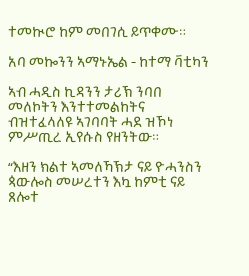ተመኲሮ ከም መበገሲ ይጥቀሙ።

አባ መኰንን ኣማኑኤል - ከተማ ቫቲካን

ኣብ ሓዲስ ኪዳንን ታሪኽ ንባበ መለኮትን እንተተመልከትና ብዝተፈላለዩ ኣገባባት ሓደ ዝኾነ ምሥጢረ ኢየሱስ የዘንትው።

“እዘን ክልተ ኣመለኻኽታ ናይ ዮሓንስን ጳውሎስ መሠረተን እኳ ከምቲ ናይ ጸሎተ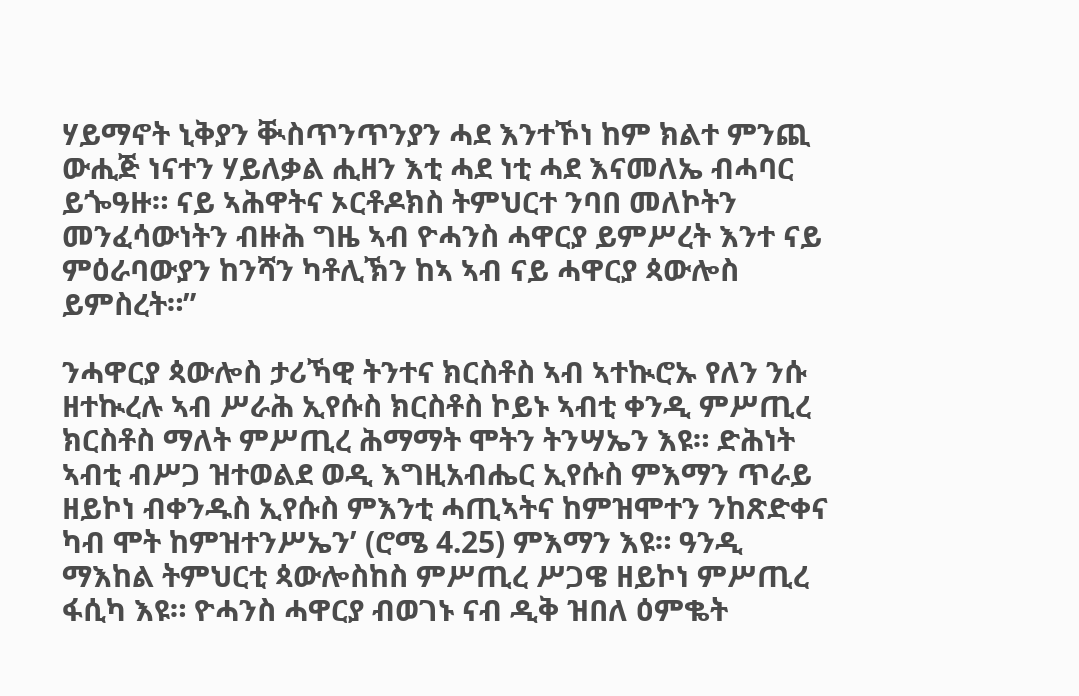ሃይማኖት ኒቅያን ቚስጥንጥንያን ሓደ እንተኾነ ከም ክልተ ምንጪ ውሒጅ ነናተን ሃይለቃል ሒዘን እቲ ሓደ ነቲ ሓደ እናመለኤ ብሓባር ይጐዓዙ። ናይ ኣሕዋትና ኦርቶዶክስ ትምህርተ ንባበ መለኮትን መንፈሳውነትን ብዙሕ ግዜ ኣብ ዮሓንስ ሓዋርያ ይምሥረት እንተ ናይ ምዕራባውያን ከንሻን ካቶሊኽን ከኣ ኣብ ናይ ሓዋርያ ጳውሎስ ይምስረት።”

ንሓዋርያ ጳውሎስ ታሪኻዊ ትንተና ክርስቶስ ኣብ ኣተኲሮኡ የለን ንሱ ዘተኲረሉ ኣብ ሥራሕ ኢየሱስ ክርስቶስ ኮይኑ ኣብቲ ቀንዲ ምሥጢረ ክርስቶስ ማለት ምሥጢረ ሕማማት ሞትን ትንሣኤን እዩ። ድሕነት ኣብቲ ብሥጋ ዝተወልደ ወዲ እግዚአብሔር ኢየሱስ ምእማን ጥራይ ዘይኮነ ብቀንዱስ ኢየሱስ ምእንቲ ሓጢኣትና ከምዝሞተን ንከጽድቀና ካብ ሞት ከምዝተንሥኤን’ (ሮሜ 4.25) ምእማን እዩ። ዓንዲ ማእከል ትምህርቲ ጳውሎስከስ ምሥጢረ ሥጋዌ ዘይኮነ ምሥጢረ ፋሲካ እዩ። ዮሓንስ ሓዋርያ ብወገኑ ናብ ዲቅ ዝበለ ዕምቈት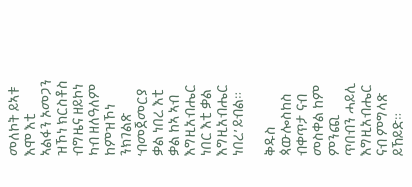መለኮት ይኣቱ እሞ እቲ ኣልፋን ኦመጋን ዝኾነ ክርስቶስ ብግዜና ዘይኮነ ካብ ዘለዓለም ከምዝኾነ ንክገልጽ ‘ብመጀመርያ ቃል ነበረ እቲ ቃል ከኣ ኣብ እግዚአብሔር ነበር እቲ ቃል እግዚአብሔር ነበረ’ ይብል።

ቅዱስ ጳውሎስከስ ብቀጥታ ናብ መስቀል ከም ምንጪ ጥበብን ሓይሊ እግዚአብሔር ናብ ምግላጽ ይኸይድ።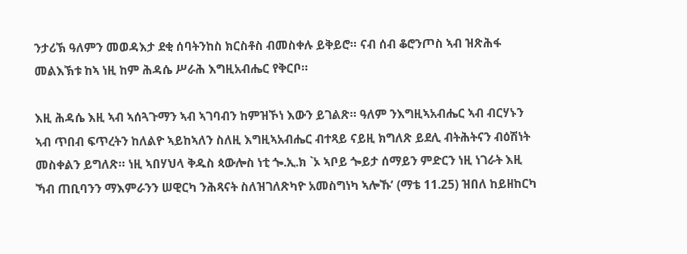ንታሪኽ ዓለምን መወዳእታ ደቂ ሰባትንከስ ክርስቶስ ብመስቀሉ ይቅይሮ። ናብ ሰብ ቆሮንጦስ ኣብ ዝጽሕፋ መልእኽቱ ከኣ ነዚ ከም ሕዳሴ ሥራሕ እግዚአብሔር የቅርቦ።

እዚ ሕዳሴ እዚ ኣብ ኣሰጓጉማን ኣብ ኣገባብን ከምዝኾነ እውን ይገልጽ። ዓለም ንእግዚኣአብሔር ኣብ ብርሃኑን ኣብ ጥበብ ፍጥረትን ከለልዮ ኣይከኣለን ስለዚ እግዚኣአብሔር ብተጻይ ናይዚ ክግለጽ ይደሊ ብትሕትናን ብዕሽነት መስቀልን ይግለጽ። ነዚ ኣበሃህላ ቅዱስ ጳውሎስ ነቲ ጐ.ኢ.ክ `ኦ ኣቦይ ጐይታ ሰማይን ምድርን ነዚ ነገራት እዚ ኻብ ጠቢባንን ማእምራንን ሠዊርካ ንሕጻናት ስለዝገለጽካዮ አመስግነካ ኣሎኹ’ (ማቴ 11.25) ዝበለ ከይዘከርካ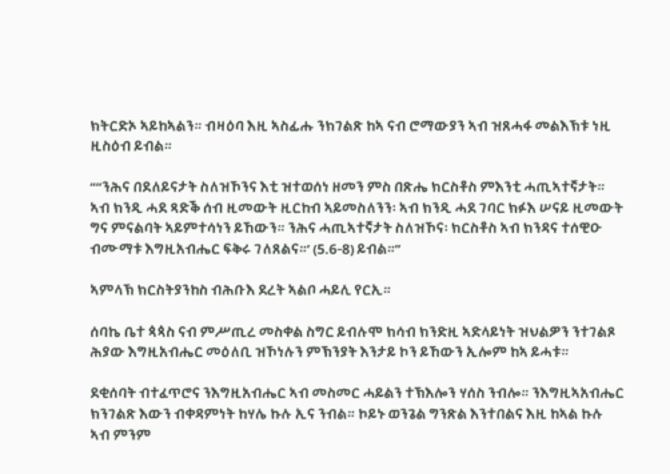ክትርድኦ ኣይከኣልን። ብዛዕባ እዚ ኣስፊሑ ንክገልጽ ከኣ ናብ ሮማውያን ኣብ ዝጸሓፋ መልእኽቱ ነዚ ዚስዕብ ይብል።

““ንሕና በደለይናታት ስለዝኾንና እቲ ዝተወሰነ ዘመን ምስ በጽሔ ክርስቶስ ምእንቲ ሓጢኣተኛታት። ኣብ ክንዲ ሓደ ጻድቕ ሰብ ዚመውት ዚርከብ ኣይመስለንን፡ ኣብ ክንዲ ሓደ ገባር ክፉእ ሠናይ ዚመውት ግና ምናልባት ኣይምተሳነን ይኸውን። ንሕና ሓጢኣተኛታት ስለዝኾና፡ ክርስቶስ ኣብ ክንዳና ተሰዊዑ ብሙማቱ እግዚአብሔር ፍቅሩ ገለጸልና።’ (5.6-8) ይብል።”

ኣምላኽ ክርስትያንከስ ብሕቡእ ደረት ኣልቦ ሓይሊ የርኢ።

ሰባኬ ቤተ ጳጳስ ናብ ምሥጢረ መስቀል ስግር ይብሉሞ ክሳብ ክንድዚ ኣድላይነት ዝህልዎን ንተገልጾ ሕያው እግዚአብሔር መዕለቢ ዝኾነሉን ምኽንያት እንታይ ኮን ይኸውን ኢሎም ከኣ ይሓቱ።

ደቂሰባት ብተፈጥሮና ንእግዚአብሔር ኣብ መስመር ሓይልን ተኽእሎን ሃሰስ ንብሎ። ንእግዚኣአብሔር ክንገልጽ እውን ብቀዳምነት ከሃሌ ኩሉ ኢና ንብል። ኮይኑ ወንጌል ግንጽል እንተበልና እዚ ከኣል ኩሉ ኣብ ምንም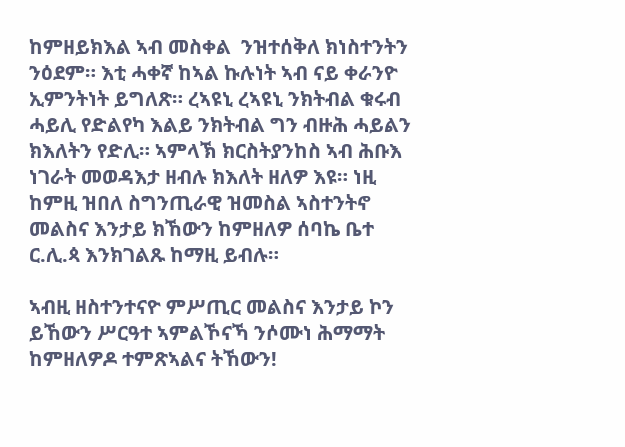ከምዘይክእል ኣብ መስቀል  ንዝተሰቅለ ክነስተንትን ንዕደም። እቲ ሓቀኛ ከኣል ኩሉነት ኣብ ናይ ቀራንዮ ኢምንትነት ይግለጽ። ረኣዩኒ ረኣዩኒ ንክትብል ቁሩብ ሓይሊ የድልየካ እልይ ንክትብል ግን ብዙሕ ሓይልን ክእለትን የድሊ። ኣምላኽ ክርስትያንከስ ኣብ ሕቡእ ነገራት መወዳእታ ዘብሉ ክእለት ዘለዎ እዩ። ነዚ ከምዚ ዝበለ ስግንጢራዊ ዝመስል ኣስተንትኖ መልስና እንታይ ክኸውን ከምዘለዎ ሰባኬ ቤተ ር.ሊ.ጳ እንክገልጹ ከማዚ ይብሉ።

ኣብዚ ዘስተንተናዮ ምሥጢር መልስና እንታይ ኮን ይኸውን ሥርዓተ ኣምልኾናኻ ንሶሙነ ሕማማት ከምዘለዎዶ ተምጽኣልና ትኸውን!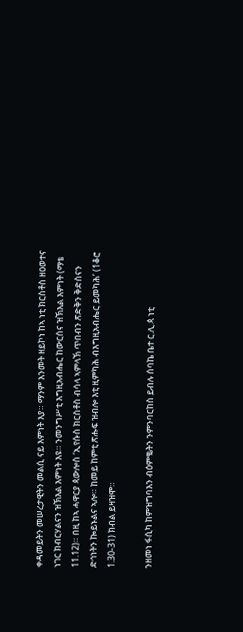ቀዳመይትን መሠረታዊትን መልሲ ናይ እምነት እያ። ማንም እንመት ዘይኮነ ከኣ ነቲ ክርስቶስ ዘዐወተና ነገር ክብርሃልናን ዝኽእል እምነት እዩ። ንመንግሥቲ እግዚአብሔር ከውርሰና ዝኽእል እምነት (ማቴ 11.12)። በዚ ከኣ ሓዋርያ ጳውሎስ ‘ኢየሱስ ክርስቶስ ብሳላ ኣምላኽ ጥበብን ጽድቅን ቅድስናን ድኅነትን ኰይኑልና ኣሎ። ከመይ ከምቲ ጽሑፍ ዝብሎ እቲ ዚምካሕ ብእግዚአብሔር ይመካሕ’ (1ቆሮ 1.30-31) ክብል ይዛዝሞ።

ንዘመነ ፋሲካ ከምዝግባእን ብዕምቈትን ንምንባርከስ ይብሉ ሰባኬ ቤተ ር.ሊ.ጳ ነቲ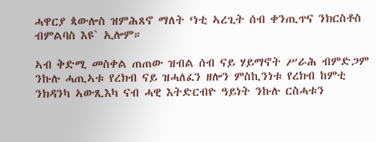ሓዋርያ ጳውሎስ ዝምሕጸኖ ማለት ‘ነቲ ኣረጊት ሰብ ቀንጢጥና ንክርስቶስ ብምልባስ እዩ` ኢሎም።

ኣብ ቅድሚ መስቀል ጠጠው ዝብል ሰብ ናይ ሃይማኖት ሥራሕ ብምድጋም ንኩሉ ሓጢኣቱ የረክብ ናይ ዝሓለፈን ዘሎን ምስኪንነቱ የረክብ ከምቲ ንክዳንካ ኣውጺእካ ናብ ሓዊ እትድርብዮ ዓይነት ንኩሉ ርስሓቱን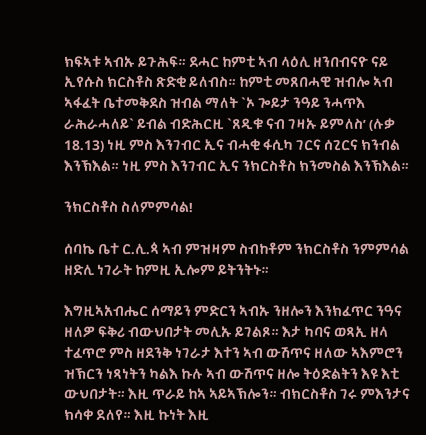ክፍኣቱ ኣብኡ ይጉሕፍ። ደሓር ከምቲ ኣብ ላዕሊ ዘንበብናዮ ናይ ኢየሱስ ክርስቶስ ጽድቂ ይለብስ። ከምቲ መጸበሓዊ ዝብሎ ኣብ ኣፋፈት ቤተመቅደስ ዝብል ማለት `ኦ ጐይታ ንዓይ ንሓጥእ ራሕራሓለይ` ይብል ብድሕርዚ `ጸዲቁ ናብ ገዛኡ ይምለስ’ (ሉቃ 18.13) ነዚ ምስ እንገብር ኢና ብሓቂ ፋሲካ ገርና ሰጊርና ክንብል እንኽእል። ነዚ ምስ እንገብር ኢና ንክርስቶስ ክንመስል እንኽእል።

ንክርስቶስ ስለምምሳል!

ሰባኬ ቤተ ር.ሊ.ጳ ኣብ ምዝዛም ስብከቶም ንክርስቶስ ንምምሳል ዘድሊ ነገራት ከምዚ ኢሎም ይትንትኑ።

እግዚኣአብሔር ሰማይን ምድርን ኣብኡ ንዘሎን እንክፈጥር ንዓና ዘለዎ ፍቅሪ ብውህበታት መሊኡ ይገልጾ። እታ ካባና ወጻኢ ዘላ ተፈጥሮ ምስ ዘደንቅ ነገራታ እተን ኣብ ውሽጥና ዘለው ኣእምሮን ዝኽርን ነጻነትን ካልእ ኩሉ ኣብ ውሽጥና ዘሎ ትዕድልትን እዩ እቲ ውህበታት። እዚ ጥራይ ከኣ ኣይኣኽሎን። ብክርስቶስ ገሩ ምእንታና ክሳቀ ደለየ። እዚ ኩነት እዚ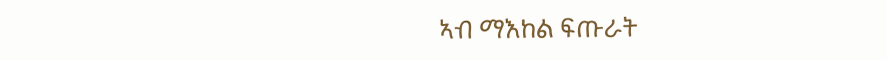ኣብ ማእከል ፍጡራት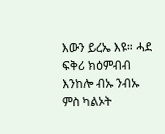እውን ይረኤ እዩ። ሓደ ፍቅሪ ክዕምብብ እንከሎ ብኡ ንብኡ ምስ ካልኦት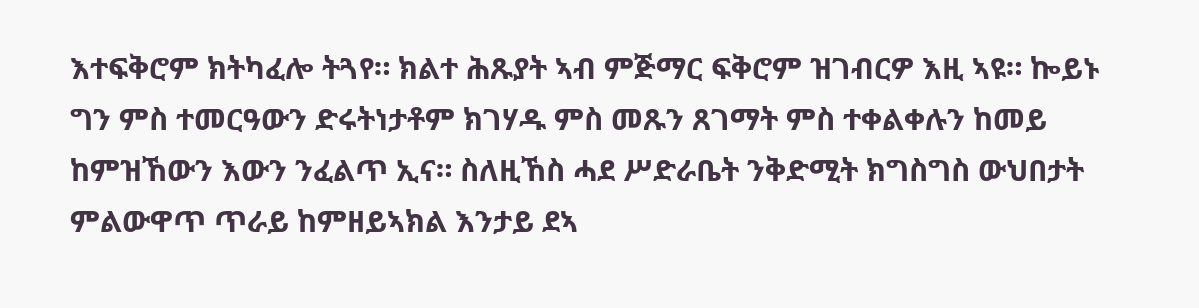እተፍቅሮም ክትካፈሎ ትጓየ። ክልተ ሕጹያት ኣብ ምጅማር ፍቅሮም ዝገብርዎ እዚ ኣዩ። ኰይኑ ግን ምስ ተመርዓውን ድሩትነታቶም ክገሃዱ ምስ መጹን ጸገማት ምስ ተቀልቀሉን ከመይ ከምዝኸውን እውን ንፈልጥ ኢና። ስለዚኸስ ሓደ ሥድራቤት ንቅድሚት ክግስግስ ውህበታት ምልውዋጥ ጥራይ ከምዘይኣክል እንታይ ደኣ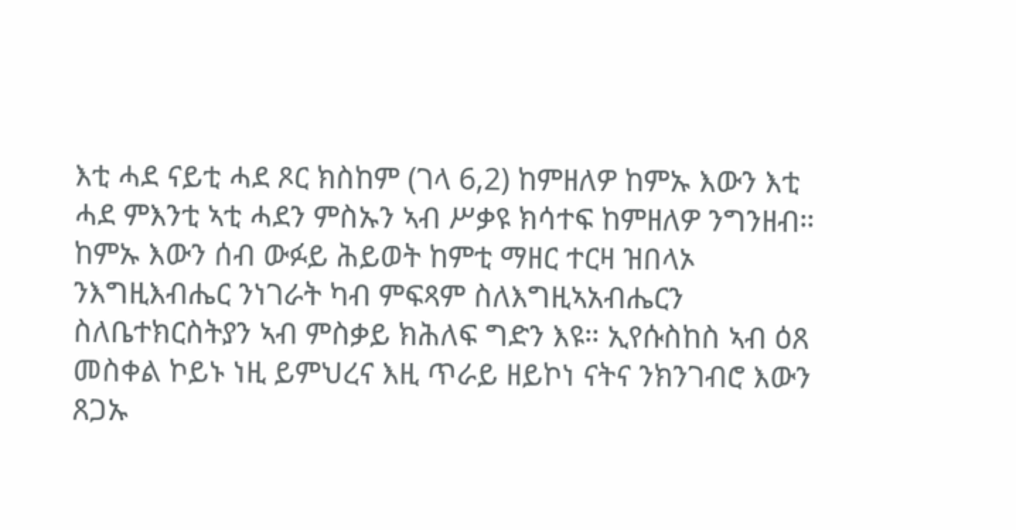እቲ ሓደ ናይቲ ሓደ ጾር ክስከም (ገላ 6,2) ከምዘለዎ ከምኡ እውን እቲ ሓደ ምእንቲ ኣቲ ሓደን ምስኡን ኣብ ሥቃዩ ክሳተፍ ከምዘለዎ ንግንዘብ። ከምኡ እውን ሰብ ውፉይ ሕይወት ከምቲ ማዘር ተርዛ ዝበላኦ ንእግዚእብሔር ንነገራት ካብ ምፍጻም ስለእግዚኣአብሔርን ስለቤተክርስትያን ኣብ ምስቃይ ክሕለፍ ግድን እዩ። ኢየሱስከስ ኣብ ዕጸ መስቀል ኮይኑ ነዚ ይምህረና እዚ ጥራይ ዘይኮነ ናትና ንክንገብሮ እውን ጸጋኡ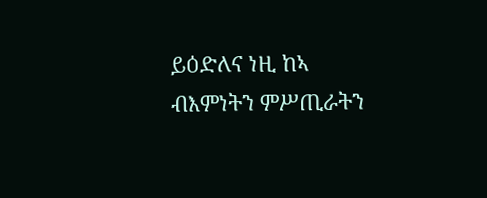ይዕድለና ነዚ ከኣ ብእምነትን ምሥጢራትን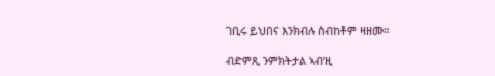ገቢሩ ይህበና እንክብሉ ስብከቶም ዛዘሙ።

ብድምጺ ንምክትታል ኣብ’ዚ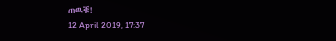ጠዉቑ!
12 April 2019, 17:37